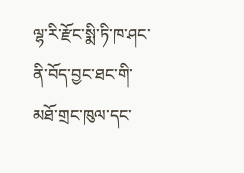ལྷ་རི་རྫོང་སྨི་ཏི་ཁ་ཤང་ནི་བོད་བྱང་ཐང་གི་མཐོ་གྲང་ཁུལ་དང་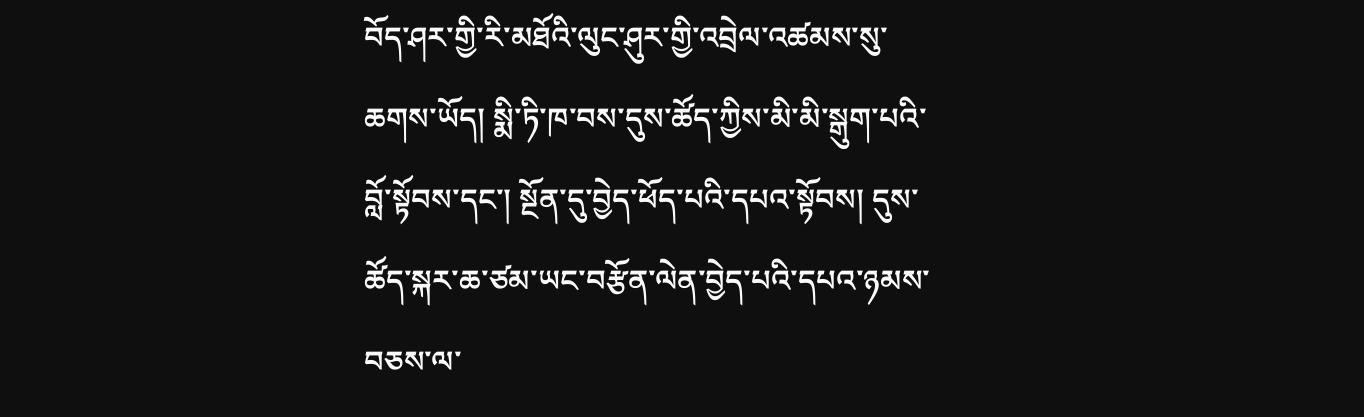བོད་ཤར་གྱི་རི་མཐོའི་ལུང་ཤུར་གྱི་འབྲེལ་འཚམས་སུ་ཆགས་ཡོད། སྨི་ཏི་ཁ་བས་དུས་ཚོད་ཀྱིས་མི་མི་སྒུག་པའི་བློ་སྟོབས་དང་། སྔོན་དུ་བྱེད་ཕོད་པའི་དཔའ་སྟོབས། དུས་ཚོད་སྐར་ཆ་ཙམ་ཡང་བརྩོན་ལེན་བྱེད་པའི་དཔའ་ཉམས་བཅས་ལ་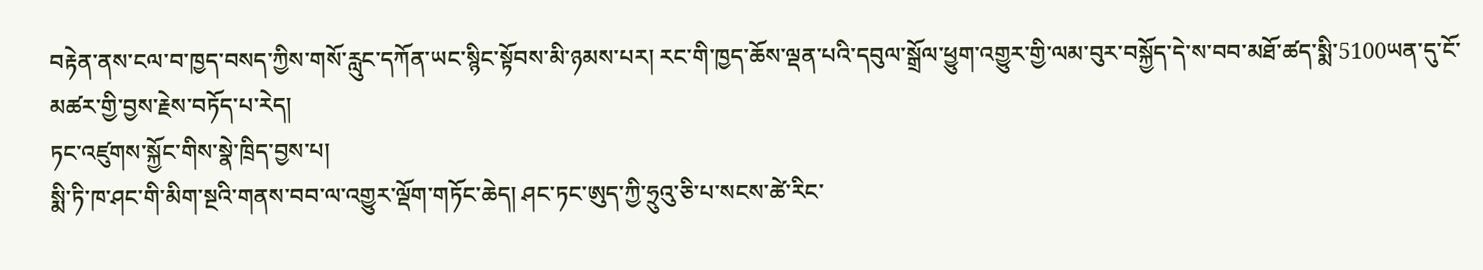བརྟེན་ནས་ངལ་བ་ཁྱད་བསད་ཀྱིས་གསོ་རླུང་དཀོན་ཡང་སྙིང་སྟོབས་མི་ཉམས་པར། རང་གི་ཁྱད་ཆོས་ལྡན་པའི་དབུལ་སྒྲོལ་ཕྱུག་འགྱུར་གྱི་ལམ་བུར་བསྐྱོད་དེ་ས་བབ་མཐོ་ཚད་སྨི་5100ཡན་དུ་ངོ་མཚར་གྱི་བྱས་རྗེས་བཏོད་པ་རེད།
ཏང་འཛུགས་སྐྱོང་གིས་སྣེ་ཁྲིད་བྱས་པ།
སྨི་ཏི་ཁ་ཤང་གི་མིག་སྔའི་གནས་བབ་ལ་འགྱུར་ལྡོག་གཏོང་ཆེད། ཤང་ཏང་ཨུད་ཀྱི་ཧྲུའུ་ཅི་པ་སངས་ཚེ་རིང་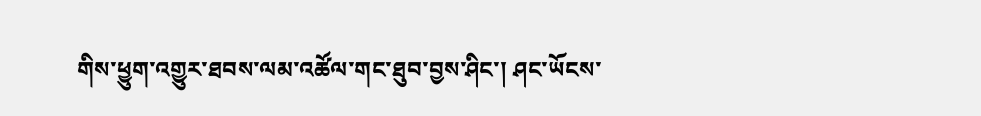གིས་ཕྱུག་འགྱུར་ཐབས་ལམ་འཚོལ་གང་ཐུབ་བྱས་ཤིང་། ཤང་ཡོངས་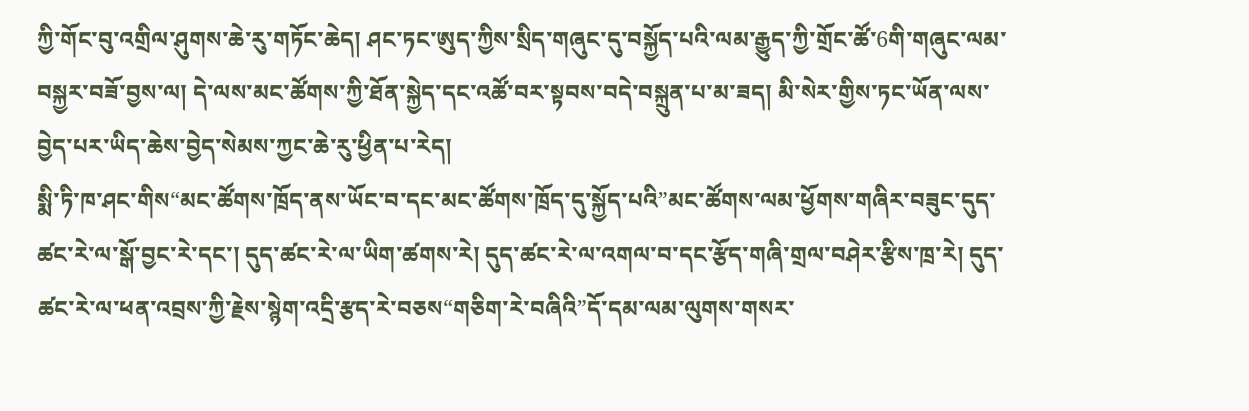ཀྱི་གོང་བུ་འགྲིལ་ཤུགས་ཆེ་རུ་གཏོང་ཆེད། ཤང་ཏང་ཨུད་ཀྱིས་སྲིད་གཞུང་དུ་བསྐྱོད་པའི་ལམ་རྒྱུད་ཀྱི་གྲོང་ཚོ་6གི་གཞུང་ལམ་བསྐྱར་བཟོ་བྱས་ལ། དེ་ལས་མང་ཚོགས་ཀྱི་ཐོན་སྐྱེད་དང་འཚོ་བར་སྟབས་བདེ་བསྐྲུན་པ་མ་ཟད། མི་སེར་གྱིས་ཏང་ཡོན་ལས་བྱེད་པར་ཡིད་ཆེས་བྱེད་སེམས་ཀྱང་ཆེ་རུ་ཕྱིན་པ་རེད།
སྨི་ཏི་ཁ་ཤང་གིས“མང་ཚོགས་ཁྲོད་ནས་ཡོང་བ་དང་མང་ཚོགས་ཁྲོད་དུ་སྐྱོད་པའི”མང་ཚོགས་ལམ་ཕྱོགས་གཞིར་བཟུང་དུད་ཚང་རེ་ལ་སྒོ་བྱང་རེ་དང་། དུད་ཚང་རེ་ལ་ཡིག་ཚགས་རེ། དུད་ཚང་རེ་ལ་འགལ་བ་དང་རྩོད་གཞི་གྲལ་བཤེར་རྩིས་ཁྲ་རེ། དུད་ཚང་རེ་ལ་ཕན་འབྲས་ཀྱི་རྗེས་སྙེག་འདྲི་རྩད་རེ་བཅས“གཅིག་རེ་བཞིའི”དོ་དམ་ལམ་ལུགས་གསར་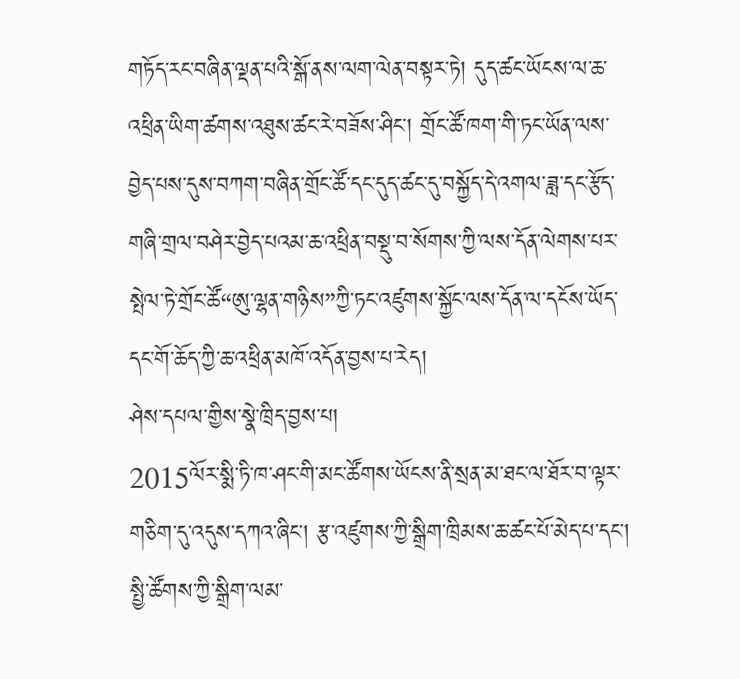གཏོད་རང་བཞིན་ལྡན་པའི་སྒོ་ནས་ལག་ལེན་བསྟར་ཏེ། དུད་ཚང་ཡོངས་ལ་ཆ་འཕྲིན་ཡིག་ཚགས་འཐུས་ཚང་རེ་བཟོས་ཤིང་། གྲོང་ཚོ་ཁག་གི་ཏང་ཡོན་ལས་བྱེད་པས་དུས་བཀག་བཞིན་གྲོང་ཚོ་དང་དུད་ཚང་དུ་བསྐྱོད་དེ་འགལ་ཟླ་དང་རྩོད་གཞི་གྲལ་བཤེར་བྱེད་པའམ་ཆ་འཕྲིན་བསྡུ་བ་སོགས་ཀྱི་ལས་དོན་ལེགས་པར་སྤེལ་ཏེ་གྲོང་ཚོ“ཨུ་ལྷན་གཉིས”ཀྱི་ཏང་འཛུགས་སྐྱོང་ལས་དོན་ལ་དངོས་ཡོད་དང་གོ་ཆོད་ཀྱི་ཆ་འཕྲིན་མཁོ་འདོན་བྱས་པ་རེད།
ཤེས་དཔལ་གྱིས་སྣེ་ཁྲིད་བྱས་པ།
2015ལོར་སྨི་ཏི་ཁ་ཤང་གི་མང་ཚོགས་ཡོངས་ནི་སྲན་མ་ཐང་ལ་ཐོར་བ་ལྟར་གཅིག་དུ་འདུས་དཀའ་ཞིང་། རྩ་འཛུགས་ཀྱི་སྒྲིག་ཁྲིམས་ཆ་ཚང་པོ་མེད་པ་དང་། སྤྱི་ཚོགས་ཀྱི་སྒྲིག་ལམ་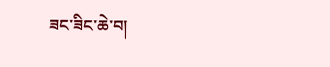ཟང་ཟིང་ཆེ་བ།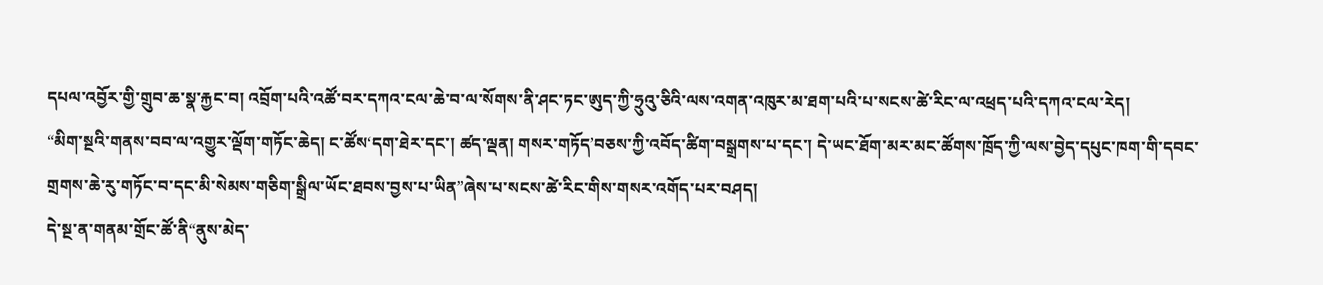དཔལ་འབྱོར་གྱི་གྲུབ་ཆ་སྣ་རྐྱང་བ། འབྲོག་པའི་འཚོ་བར་དཀའ་ངལ་ཆེ་བ་ལ་སོགས་ནི་ཤང་ཏང་ཨུད་ཀྱི་ཧྲུའུ་ཅིའི་ལས་འགན་འཁུར་མ་ཐག་པའི་པ་སངས་ཚེ་རིང་ལ་འཕྲད་པའི་དཀའ་ངལ་རེད།
“མིག་སྔའི་གནས་བབ་ལ་འགྱུར་ལྡོག་གཏོང་ཆེད། ང་ཚོས‘དག་ཐེར་དང་། ཚད་ལྡན། གསར་གཏོད’བཅས་ཀྱི་འབོད་ཚིག་བསྒྲགས་པ་དང་། དེ་ཡང་ཐོག་མར་མང་ཚོགས་ཁྲོད་ཀྱི་ལས་བྱེད་དཔུང་ཁག་གི་དབང་གྲགས་ཆེ་རུ་གཏོང་བ་དང་མི་སེམས་གཅིག་སྒྲིལ་ཡོང་ཐབས་བྱས་པ་ཡིན”ཞེས་པ་སངས་ཚེ་རིང་གིས་གསར་འགོད་པར་བཤད།
དེ་སྔ་ན་གནམ་གྲོང་ཚོ་ནི“ནུས་མེད་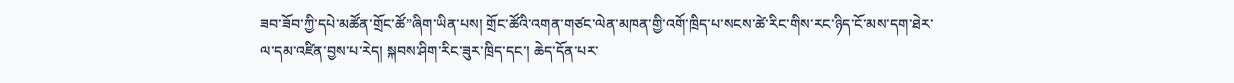ཟབ་ཟོབ་ཀྱི་དཔེ་མཚོན་གྲོང་ཚོ”ཞིག་ཡིན་པས། གྲོང་ཚོའི་འགན་གཙང་ལེན་མཁན་གྱི་འགོ་ཁྲིད་པ་སངས་ཚེ་རིང་གིས་རང་ཉིད་ངོ་མས་དག་ཐེར་ལ་དམ་འཛིན་བྱས་པ་རེད། སྐབས་ཤིག་རིང་ཟུར་ཁྲིད་དང་། ཆེད་དོན་པར་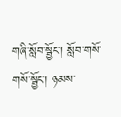གཞི་སློབ་སྦྱོང་། སློབ་གསོ་གསོ་སྦྱོང་། ཉམས་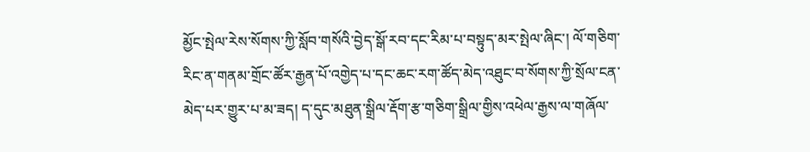མྱོང་སྤེལ་རེས་སོགས་ཀྱི་སློབ་གསོའི་བྱེད་སྒོ་རབ་དང་རིམ་པ་བསྟུད་མར་སྤེལ་ཞིང་། ལོ་གཅིག་རིང་ན་གནམ་གྲོང་ཚོར་རྒྱན་པོ་འགྱེད་པ་དང་ཆང་རག་ཚོད་མེད་འཐུང་བ་སོགས་ཀྱི་སྲོལ་ངན་མེད་པར་གྱུར་པ་མ་ཟད། ད་དུང་མཐུན་སྒྲིལ་རྡོག་རྩ་གཅིག་སྒྲིལ་གྱིས་འཕེལ་རྒྱས་ལ་གཞོལ་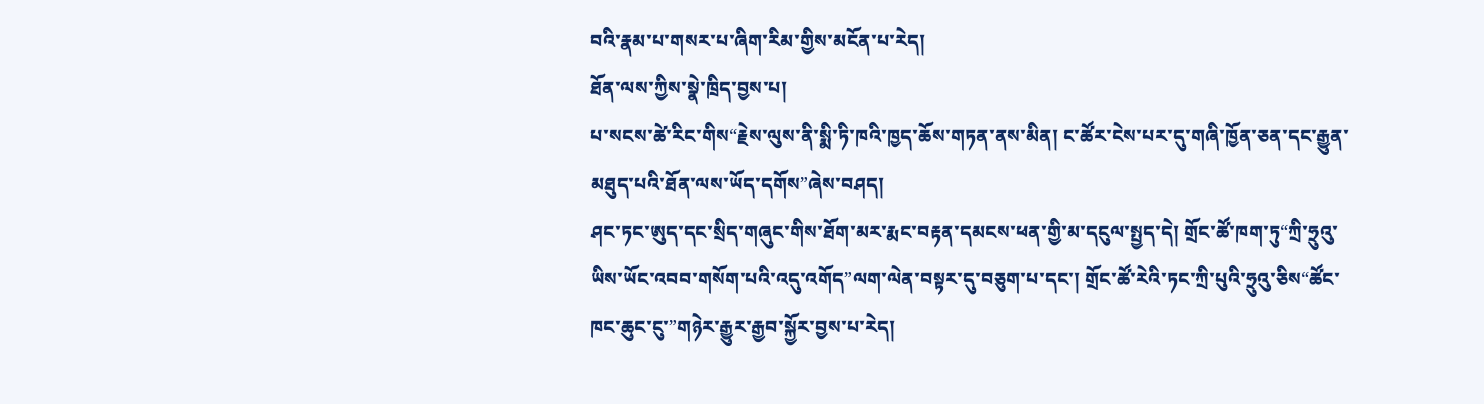བའི་རྣམ་པ་གསར་པ་ཞིག་རིམ་གྱིས་མངོན་པ་རེད།
ཐོན་ལས་ཀྱིས་སྣེ་ཁྲིད་བྱས་པ།
པ་སངས་ཚེ་རིང་གིས“རྗེས་ལུས་ནི་སྨི་ཏི་ཁའི་ཁྱད་ཆོས་གཏན་ནས་མིན། ང་ཚོར་ངེས་པར་དུ་གཞི་ཁྱོན་ཅན་དང་རྒྱུན་མཐུད་པའི་ཐོན་ལས་ཡོད་དགོས”ཞེས་བཤད།
ཤང་ཏང་ཨུད་དང་སྲིད་གཞུང་གིས་ཐོག་མར་རྨང་བརྟན་དམངས་ཕན་གྱི་མ་དངུལ་སྤྱད་དེ། གྲོང་ཚོ་ཁག་ཏུ“ཀྲི་ཧྲུའུ་ཡིས་ཡོང་འབབ་གསོག་པའི་འདུ་འགོད”ལག་ལེན་བསྟར་དུ་བཅུག་པ་དང་། གྲོང་ཚོ་རེའི་ཏང་ཀྲི་པུའི་ཧྲུའུ་ཅིས“ཚོང་ཁང་ཆུང་ངུ་”གཉེར་རྒྱུར་རྒྱབ་སྐྱོར་བྱས་པ་རེད།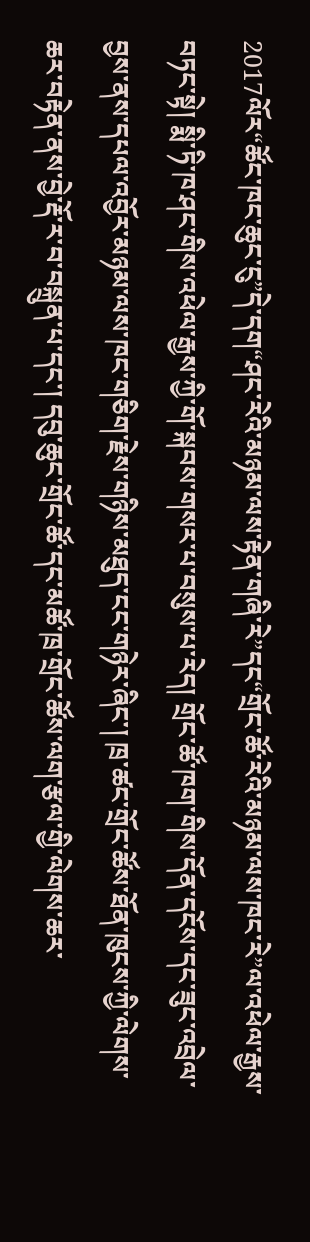2017ལོར“ཚོང་ཁང་ཆུང་ངུ”དེ་དག“ཤང་རེའི་མཉམ་ལས་རྟེན་གཞི་རེ”དང“གྲོང་ཚོ་རེའི་མཉམ་ལས་ཁང་རེ”ལ་འཕེལ་རྒྱས་བཏང་སྟེ། སྨི་ཏི་ཁ་ཤང་གིས་འཕེལ་རྒྱས་ཀྱི་གོ་སྐབས་གསར་པ་བསུས་པ་རེད། གྲོང་ཚོ་ཁག་གིས་དོན་དངོས་དང་ཟུང་འབྲེལ་བྱས་ནས་དཔལ་འབྱོར་མཉམ་ལས་ཁང་གཅིག་རྗེས་གཉིས་མཐུད་ངང་གཉེར་ཞིང་། ཁྲ་ཚང་གྲོང་ཚོས་ཐོན་ཁུངས་ཀྱི་ལེགས་ཆར་བརྟེན་ནས་བྱེ་རྡོ་ར་བ་བསྐྲུན་པ་དང་། དབུ་ཆུང་གྲོང་ཚོ་དང་མཚོ་ཁྲ་གྲོང་ཚོས་ལག་རྩལ་གྱི་ལེགས་ཆར་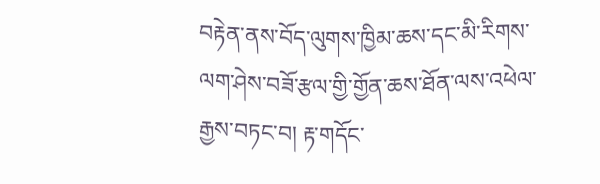བརྟེན་ནས་བོད་ལུགས་ཁྱིམ་ཆས་དང་མི་རིགས་ལག་ཤེས་བཟོ་རྩལ་གྱི་གྱོན་ཆས་ཐོན་ལས་འཕེལ་རྒྱས་བཏང་བ། རྟ་གདོང་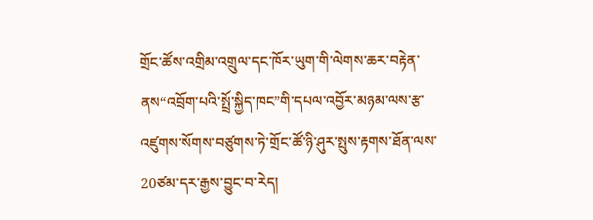གྲོང་ཚོས་འགྲིམ་འགྲུལ་དང་ཁོར་ཡུག་གི་ལེགས་ཆར་བརྟེན་ནས“འབྲོག་པའི་སྤྲོ་སྐྱིད་ཁང”གི་དཔལ་འབྱོར་མཉམ་ལས་རྩ་འཛུགས་སོགས་བཙུགས་ཏེ་གྲོང་ཚོ་ཉི་ཤུར་སྤུས་རྟགས་ཐོན་ལས་20ཙམ་དར་རྒྱས་བྱུང་བ་རེད།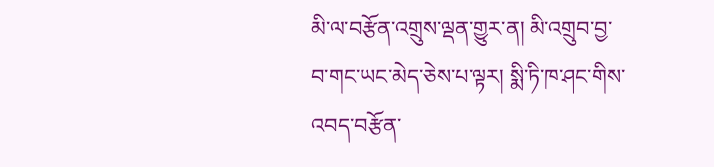མི་ལ་བརྩོན་འགྲུས་ལྡན་གྱུར་ན། མི་འགྲུབ་བྱ་བ་གང་ཡང་མེད་ཅེས་པ་ལྟར། སྨི་ཏི་ཁ་ཤང་གིས་འབད་བརྩོན་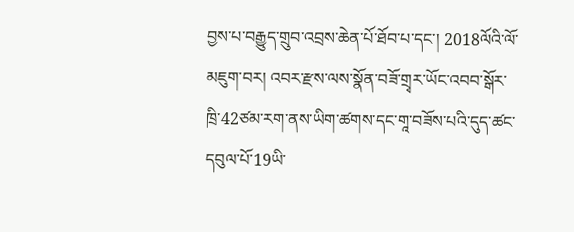བྱས་པ་བརྒྱུད་གྲུབ་འབྲས་ཆེན་པོ་ཐོབ་པ་དང་། 2018ལོའི་ལོ་མཇུག་བར། འབར་རྫས་ལས་སྣོན་བཟོ་གྲྭར་ཡོང་འབབ་སྒོར་ཁྲི་42ཙམ་རག་ནས་ཡིག་ཚགས་དང་གཱ་བཟོས་པའི་དུད་ཚང་དབུལ་པོ་19ཡི་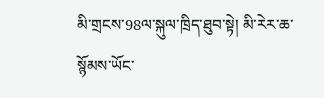མི་གྲངས་98ལ་སྐུལ་ཁྲིད་ཐུབ་སྟེ། མི་རེར་ཆ་སྙོམས་ཡོང་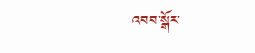འབབ་སྒོར་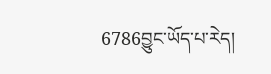6786བྱུང་ཡོད་པ་རེད།